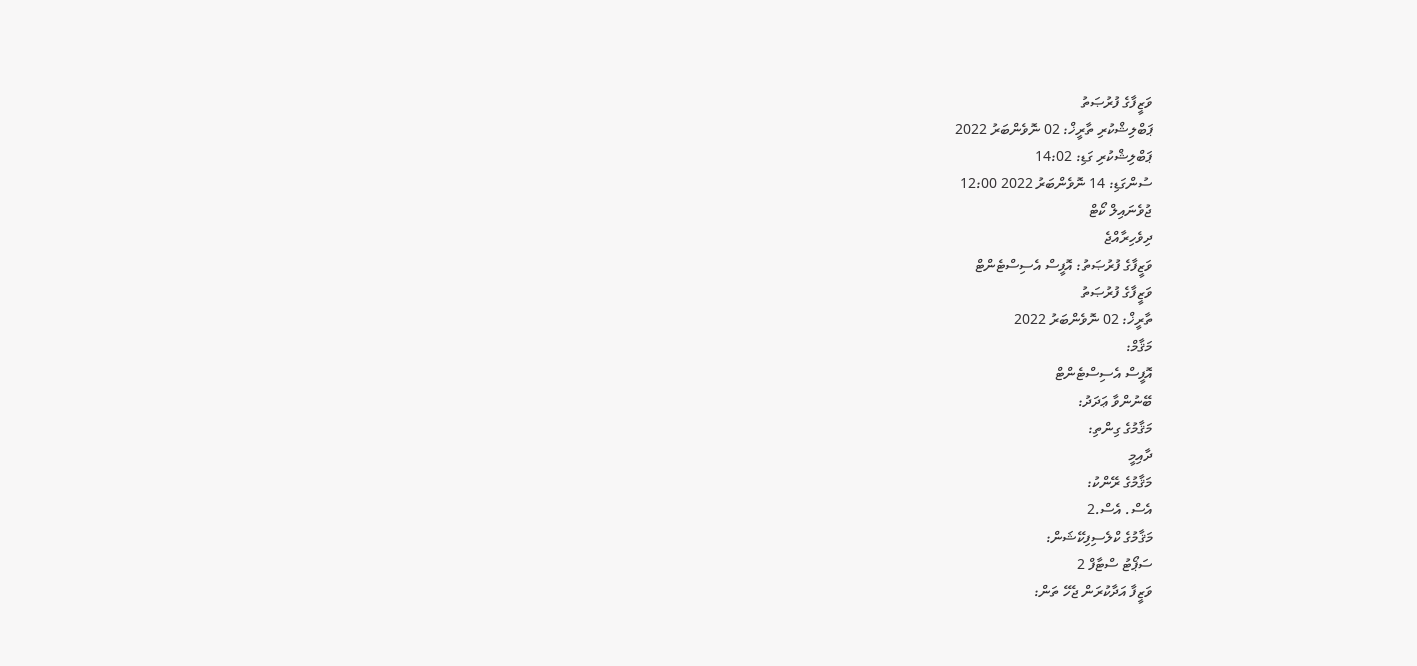ވަޒީފާގެ ފުރުޞަތު
ޕަބްލިޝްކުރި ތާރީޚް: 02 ނޮވެންބަރު 2022
ޕަބްލިޝްކުރި ގަޑި: 14:02
ސުންގަޑި: 14 ނޮވެންބަރު 2022 12:00
ޖުވެނައިލް ކޯޓް
ދިވެހިރާއްޖެ
ވަޒީފާގެ ފުރުޞަތު: އޮފީސް އެސިސްޓެންޓް
ވަޒީފާގެ ފުރުޞަތު
ތާރީޚް: 02 ނޮވެންބަރު 2022
މަޤާމް:
އޮފީސް އެސިސްޓެންޓް
ބޭނުންވާ ޢަދަދު:
މަޤާމުގެ ގިންތި:
ދާއިމީ
މަޤާމުގެ ރޭންކު:
އެސް. އެސް.2
މަޤާމުގެ ކްލެސިފިކޭޝަން:
ސަޕޯޓު ސްޓާފް 2
ވަޒީފާ އަދާކުރަން ޖެހޭ ތަން: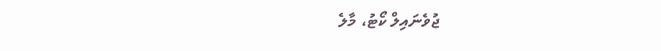ޖުވެނައިލް ކޯޓު، މާލެ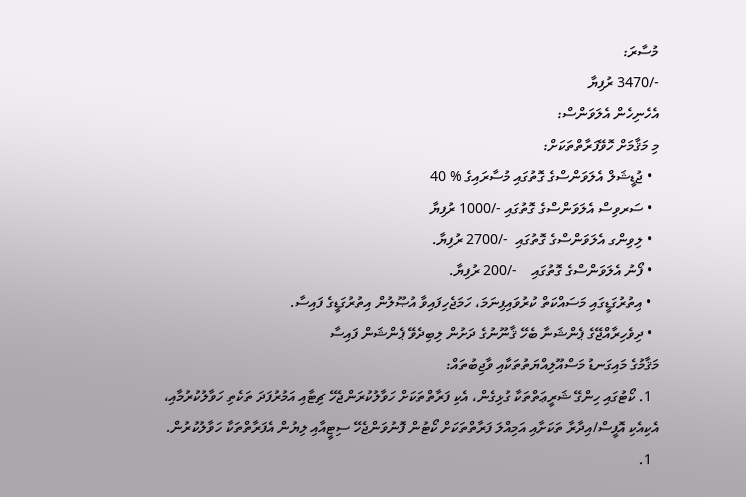މުސާރަ:
-/3470 ރުފިޔާ
އެހެނިހެން އެލަވަންސް:
މި މަޤާމަށް ހޮވޭފަރާތްތަކަށް:
  • ޖުޑީޝަލް އެލަވަންސްގެ ގޮތުގައި މުސާރައިގެ % 40
  • ސަރވިސް އެލަވަންސްގެ ގޮތުގައި -/1000 ރުފިޔާ
  • ލިވިންގ އެލަވަންސްގެ ގޮތުގައި  -/2700 ރުފިޔާ.
  • ފޯނު އެލަވަންސްގެ ގޮތުގައި    -/200 ރުފިޔާ.
  • އިތުރުގަޑީގައި މަސައްކަތް ކުރުވައިފިނަމަ، ހަމަޖެހިފައިވާ އުޞޫލުން އިތުރުގަޑީގެ ފައިސާ.
  • ދިވެހިރާއްޖޭގެ ޕެންޝަނާ ބެހޭ ޤާނޫނުގެ ދަށުން ލިބިދެވޭ ޕެންޝަން ފައިސާ
މަޤާމުގެ މައިގަނޑު މަސްއޫލިއްޔަތުތަކާއި ވާޖިބުތައް:
  1. ކޯޓުގައި ހިންގޭ ޝަރީޢަތްތަކާ ގުޅިގެން، އެކި ފަރާތްތަކަށް ހަވާލުކުރަންޖެހޭ ޗިޓާއި އަމުރުފަދަ ތަކެތި ހަވާލުކުރުމާއި، އެކިއެކި އޮފީސް/އިދާރާ ތަކަށާއި އަމިއްލަ ފަރާތްތަކަށް ކޯޓުން ފޮނުވަންޖެހޭ ސިޓީއާއި ލިޔުން އެފަރާތްތަކާ ހަވާލުކުރުން.
  1.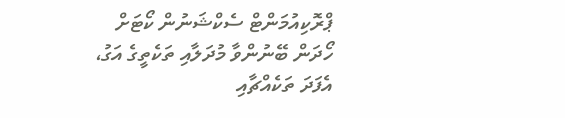ޕްރޮކިއުމަންޓް ސެކްޝަނުން ކޯޓަށް ހޯދަން ބޭނުންވާ މުދަލާއި ތަކެތީގެ އަގު، އެފަދަ ތަކެއްޗާއި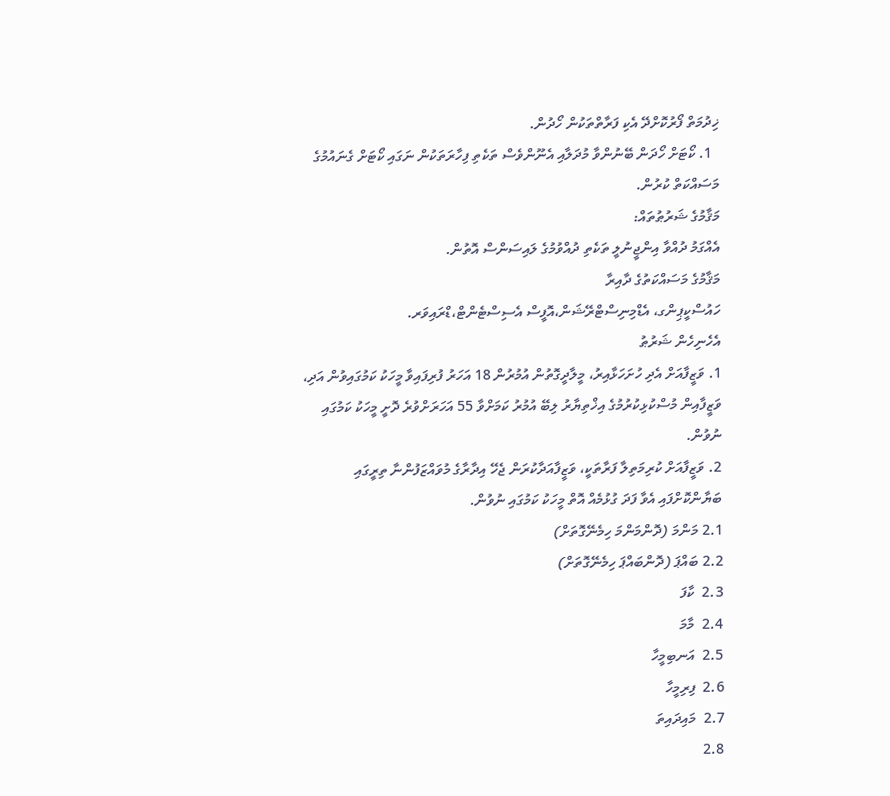ޚިދުމަތް ފޯރުކޮށްދޭ އެކި ފަރާތްތަކުން ހޯދުން.
  1. ކޯޓަށް ހޯދަން ބޭނުންވާ މުދަލާއި އެނޫންވެސް ތަކެތި ފިހާރަތަކުން ނަގައި ކޯޓަށް ގެނައުމުގެ މަސައްކަތް ކުރުން.
މަޤާމުގެ ޝަރުޠުތައް:
އެއްގަމު ދުއްވާ އިންޖީނުލީ ތަކެތި ދުއްވުމުގެ ލައިސަންސް އޮތުން.
މަޤާމުގެ މަސައްކަތުގެ ދާއިރާ
ހައުސްކީޕިންގ، އެޑްމިނިސްޓްރޭޝަން،އޮފީސް އެސިސްޓެންޓް،ޑްރައިވަރ.
އެހެނިހެން ޝަރުޠު
1. ވަޒީފާއަށް އެދި ހުށަހަޅާއިރު، މީލާދީގޮތުން އުމުރުން 18 އަހަރު ފުރިފައިވާ މީހަކު ކަމުގައިވުން އަދި، ވަޒީފާއިން މުސްކުޅިކުރުމުގެ އިޚްތިޔާރު ލިބޭ އުމުރު ކަމަށްވާ 55 އަހަރަށްވުރެ ދޮށީ މީހަކު ކަމުގައި ނުވުން.
2. ވަޒީފާއަށް ކުރިމަތިލާ ފަރާތަކީ، ވަޒީފާއަދާކުރަން ޖެހޭ އިދާރާގެ މުވައްޒަފުންނާ ތިރީގައި ބަޔާންކޮށްފައި އެވާ ފަދަ ގުޅުމެއް އޮތް މީހަކު ކަމުގައި ނުވުން.
2.1 މަންމަ (ދޮންމަންމަ ހިމެނޭގޮތަށް)
2.2 ބައްޕަ (ދޮންބައްޕަ ހިމެނޭގޮތަށް)
2.3  ކާފަ
2.4  މާމަ
2.5  އަނބިމީހާ
2.6  ފިރިމީހާ
2.7  މައިދައިތަ
2.8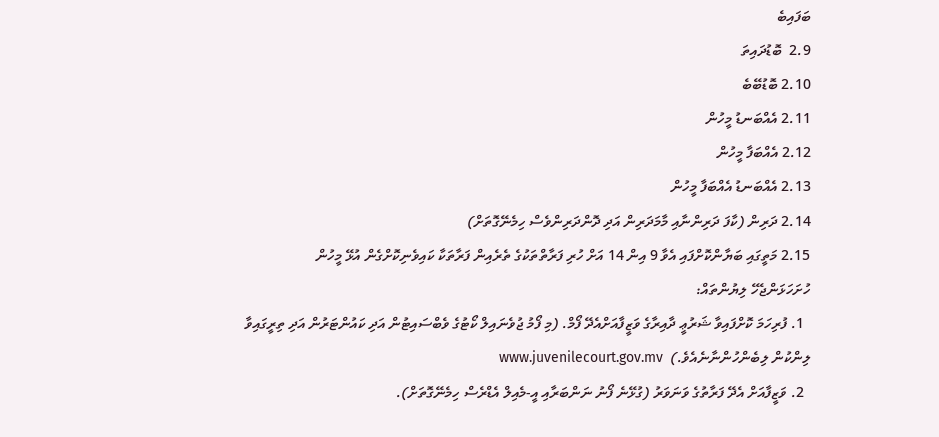ބަފައިބެ
2.9  ބޮޑުދައިތަ
2.10 ބޮޑުބޭބެ
2.11 އެއްބަނޑު މީހުން
2.12 އެއްބަފާ މީހުން
2.13 އެއްބަނޑު އެއްބަފާ މީހުން
2.14 ދަރިން (ކާފަ ދަރިންނާއި މާމަދަރިން އަދި ދޮންދަރިންވެސް ހިމެނޭގޮތަށް)
2.15 މަތީގައި ބަޔާންކޮށްފައި އެވާ 9 އިން 14 އަށް ހުރި ފަރާތްތަކުގެ ތެރެއިން ފަރާތަކާ ކައިވެނިކޮށްގެން އުޅޭ މީހުން
ހުށަހަޅަންޖެހޭ ލިޔުންތައް:
  1. ފުރިހަމަ ކޮށްފައިވާ ޝަރުޢީ ދާއިރާގެ ވަޒީފާއަށްއެދޭ ފޯމް. (މި ފޯމު ޖުވެނައިލް ކޯޓުގެ ވެބްސައިޓުން އަދި ކައުންޓަރުން އަދި ތިރީގައިވާ ލިންކުން ލިބެންހުންނާނެއެވެ.)  www.juvenilecourt.gov.mv
  2. ވަޒީފާއަށް އެދޭ ފަރާތުގެ ވަނަވަރު (ގުޅޭނެ ފޯނު ނަންބަރާއި އީ-މެއިލް އެޑްރެސް ހިމެނޭގޮތަށް).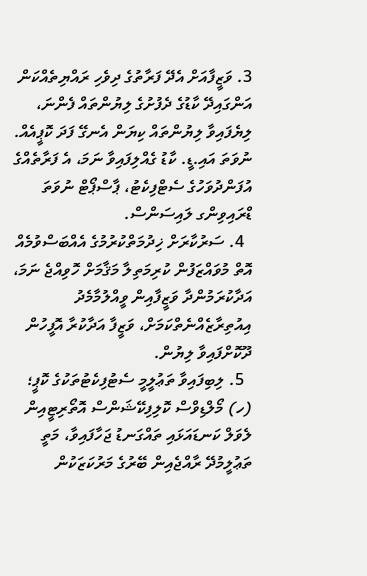3. ވަޒީފާއަށް އެދޭ ފަރާތުގެ ދިވެހި ރައްޔިތެއްކަން އަންގައިދޭ ކާޑުގެ ދެފުށުގެ ލިޔުންތައް ފެންނަ، ލިޔެފައިވާ ލިޔުންތައް ކިޔަން އެނގޭ ފަދަ ކޮޕީއެއް. ނުވަތަ އައި.ޑީ. ކާޑު ގެއްލިފައިވާ ނަމަ، އެ ފަރާތެއްގެ އުފަންދުވަހުގެ ސެޓްފިކެޓު، ޕާސްޕޯޓް ނުވަތަ ޑްރައިވިންގ ލައިސަންސް.
  4. ސަރުކާރަށް ޚިދުމަތްކުރުމުގެ އެއްބަސްވުމެއް އޮތް މުވައްޒަފުން ކުރިމަތިލާ މަޤާމަށް ހޮވިއްޖެ ނަމަ، އަދާކުރަމުންދާ ވަޒީފާއިން ވީއްލުމާމެދު އިއުތިރާޒެއްނެތްކަމަށް، ވަޒީފާ އަދާކުރާ އޮފީހުން ދޫކޮށްފައިވާ ލިޔުން.
  5. ލިބިފައިވާ ތަޢުލީމީ ސެޓުފިކެޓުތަކުގެ ކޮޕީ؛
(ހ) މޯލްޑިވްސް ކޮލިފިކޭޝަންސް އޮތޯރިޓީއިން ލެވަލް ކަނޑައަޅައި ތައްގަނޑު ޖަހާފައިވާ، މަތީ ތަޢުލީމުދޭ ރާއްޖެއިން ބޭރުގެ މަރުކަޒަކުން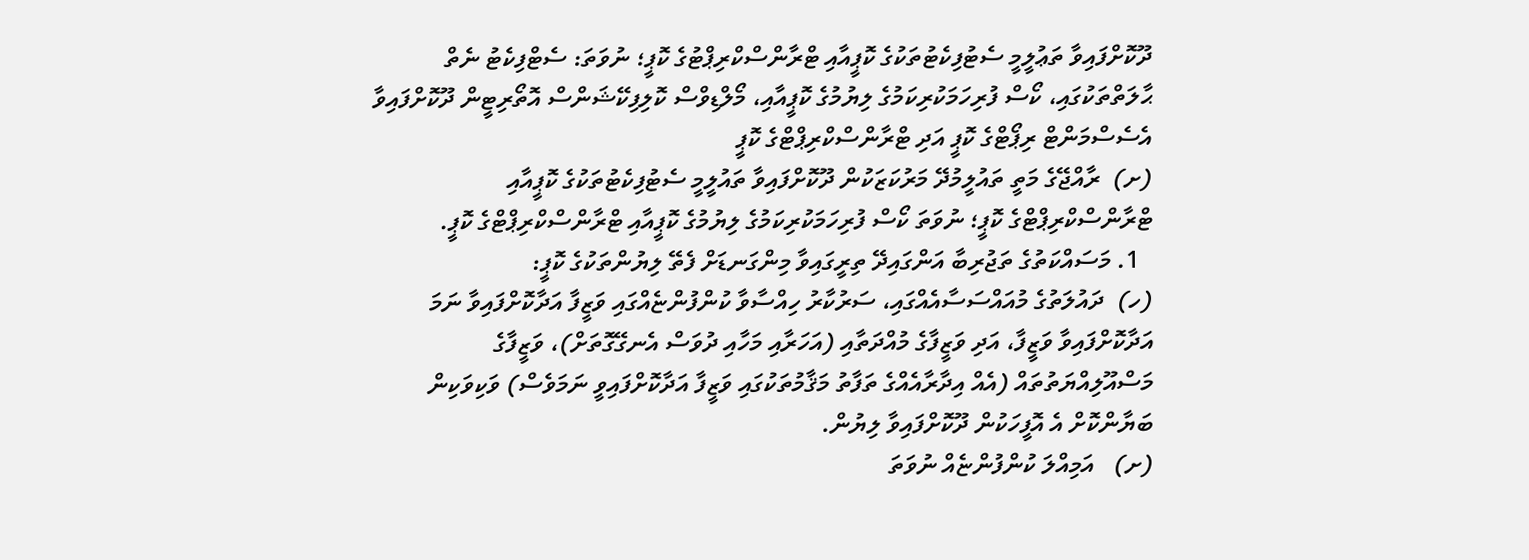ދޫކޮށްފައިވާ ތަޢުލީމީ ސެޓުފިކެޓުތަކުގެ ކޮޕީއާއި ޓްރާންސްކްރިޕްޓުގެ ކޮޕީ؛ ނުވަތަ: ސެޓްފިކެޓު ނެތް ޙާލަތްތަކުގައި، ކޯސް ފުރިހަމަކުރިކަމުގެ ލިޔުމުގެ ކޮޕީއާއި، މޯލްޑިވްސް ކޮލިފިކޭޝަންސް އޮތޯރިޓީން ދޫކޮށްފައިވާ އެސެސްމަންޓް ރިޕޯޓްގެ ކޮޕީ އަދި ޓްރާންސްކްރިޕްޓްގެ ކޮޕީ
(ށ)  ރާއްޖޭގެ މަތީ ތައުލީމުދޭ މަރުކަޒަކުން ދޫކޮށްފައިވާ ތައުލީމީ ސެޓުފިކެޓުތަކުގެ ކޮޕީއާއި ޓްރާންސްކްރިޕްޓްގެ ކޮޕީ؛ ނުވަތަ ކޯސް ފުރިހަމަކުރިކަމުގެ ލިޔުމުގެ ކޮޕީއާއި ޓްރާންސްކްރިޕްޓްގެ ކޮޕީ.
  1. މަސައްކަތުގެ ތަޖުރިބާ އަންގައިދޭ ތިރީގައިވާ މިންގަނޑަށް ފެތޭ ލިޔުންތަކުގެ ކޮޕީ:
(ހ)  ދައުލަތުގެ މުއައްސަސާއެއްގައި، ސަރުކާރު ހިއްސާވާ ކުންފުންޏެއްގައި ވަޒީފާ އަދާކޮށްފައިވާ ނަމަ އަދާކޮށްފައިވާ ވަޒީފާ، އަދި ވަޒީފާގެ މުއްދަތާއި (އަހަރާއި މަހާއި ދުވަސް އެނގޭގޮތަށް)، ވަޒީފާގެ މަސްއޫލިއްޔަތުތައް (އެއް އިދާރާއެއްގެ ތަފާތު މަޤާމުތަކުގައި ވަޒީފާ އަދާކޮށްފައިވީ ނަމަވެސް) ވަކިވަކިން ބަޔާންކޮށް އެ އޮފީހަކުން ދޫކޮށްފައިވާ ލިޔުން.
(ށ)   އަމިއްލަ ކުންފުންޏެއް ނުވަތަ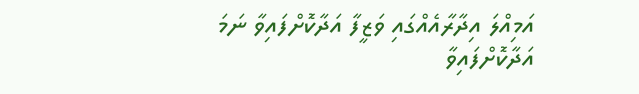އަމިއްލަ އިދާރާއެއްގައި ވަޒީފާ އަދާކޮށްފައިވާ ނަމަ އަދާކޮށްފައިވާ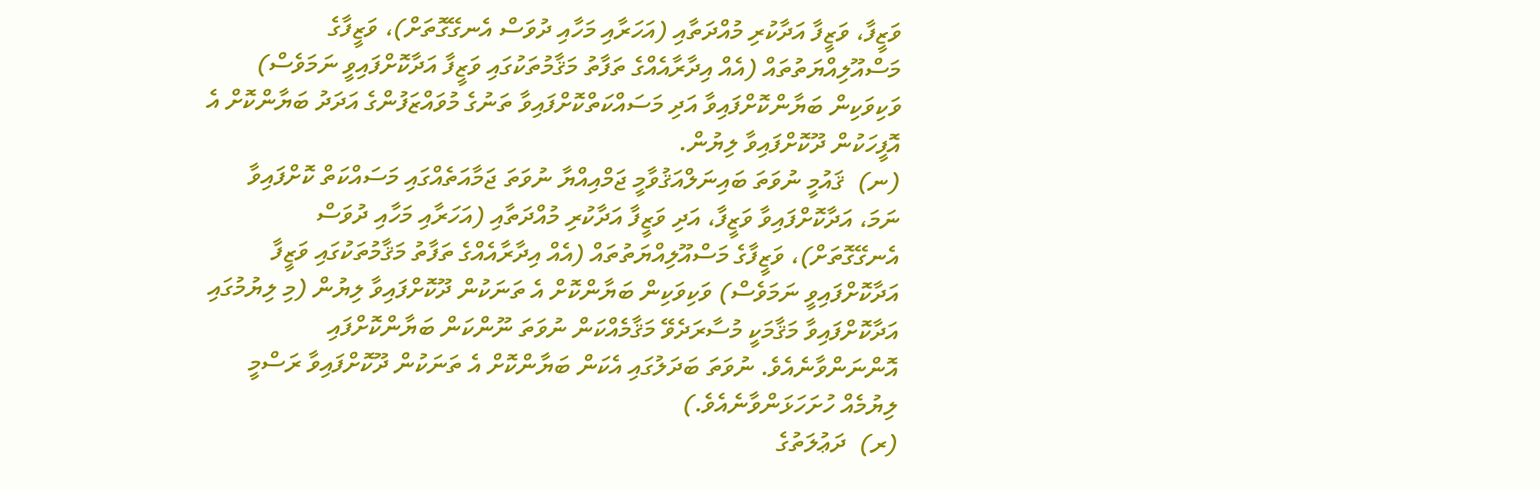ވަޒީފާ، ވަޒީފާ އަދާކުރި މުއްދަތާއި (އަހަރާއި މަހާއި ދުވަސް އެނގޭގޮތަށް)، ވަޒީފާގެ މަސްއޫލިއްޔަތުތައް (އެއް އިދާރާއެއްގެ ތަފާތު މަޤާމުތަކުގައި ވަޒީފާ އަދާކޮށްފައިވީ ނަމަވެސް) ވަކިވަކިން ބަޔާންކޮށްފައިވާ އަދި މަސައްކަތްކޮށްފައިވާ ތަނުގެ މުވައްޒަފުންގެ އަދަދު ބަޔާންކޮށް އެ އޮފީހަކުން ދޫކޮށްފައިވާ ލިޔުން.
(ނ)  ޤައުމީ ނުވަތަ ބައިނަލްއަޤުވާމީ ޖަމްއިއްޔާ ނުވަތަ ޖަމާއަތެއްގައި މަސައްކަތް ކޮށްފައިވާ ނަމަ، އަދާކޮށްފައިވާ ވަޒީފާ، އަދި ވަޒީފާ އަދާކުރި މުއްދަތާއި (އަހަރާއި މަހާއި ދުވަސް އެނގޭގޮތަށް)، ވަޒީފާގެ މަސްއޫލިއްޔަތުތައް (އެއް އިދާރާއެއްގެ ތަފާތު މަޤާމުތަކުގައި ވަޒީފާ އަދާކޮށްފައިވީ ނަމަވެސް) ވަކިވަކިން ބަޔާންކޮށް އެ ތަނަކުން ދޫކޮށްފައިވާ ލިޔުން (މި ލިޔުމުގައި އަދާކޮށްފައިވާ މަޤާމަކީ މުސާރަދެވޭ މަޤާމެއްކަން ނުވަތަ ނޫންކަން ބަޔާންކޮށްފައި އޮންނަންވާނެއެވެ. ނުވަތަ ބަދަލުގައި އެކަން ބަޔާންކޮށް އެ ތަނަކުން ދޫކޮށްފައިވާ ރަސްމީ ލިޔުމެއް ހުށަހަޅަންވާނެއެވެ.)
(ރ)  ދަޢުލަތުގެ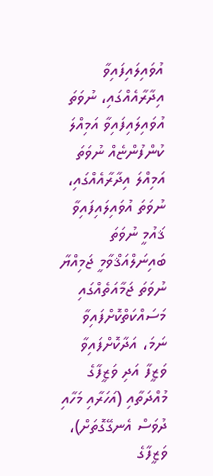އުވައިލައިފައިވާ އިދާރާއެއްގައި، ނުވަތަ އުވައިލައިފައިވާ އަމިއްލަ ކުންފުންޏެއް ނުވަތަ އަމިއްލަ އިދާރާއެއްގައި، ނުވަތަ އުވައިލައިފައިވާ ޤައުމީ ނުވަތަ ބައިނަލްއަޤްވާމީ ޖަމިއްޔާ ނުވަތަ ޖަމާއަތެއްގައި މަސައްކަތްކޮށްފައިވާ ނަމަ، އަދާކޮށްފައިވާ ވަޒީފާ އަދި ވަޒީފާގެ މުއްދަތާއި (އަހަރާއި މަހާއި ދުވަސް އެނގޭގޮތަށް)، ވަޒީފާގެ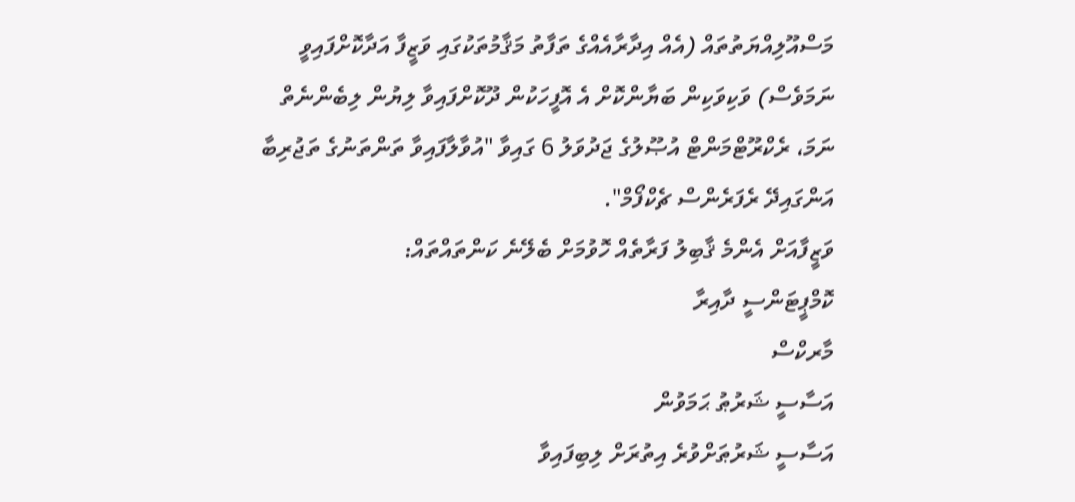މަސްއޫލިއްޔަތުތައް (އެއް އިދާރާއެއްގެ ތަފާތު މަޤާމުތަކުގައި ވަޒީފާ އަދާކޮށްފައިވީ ނަމަވެސް) ވަކިވަކިން ބަޔާންކޮށް އެ އޮފީހަކުން ދޫކޮށްފައިވާ ލިޔުން ލިބެންނެތް ނަމަ، ރެކްރޫޓްމަންޓް އުޞޫލުގެ ޖަދުވަލު 6 ގައިވާ "އުވާލާފައިވާ ތަންތަނުގެ ތަޖުރިބާ އަންގައިދޭ ރެފަރެންސް ޗެކްފޯމް".
ވަޒީފާއަށް އެންމެ ޤާބިލު ފަރާތެއް ހޮވުމަށް ބެލޭނެ ކަންތައްތައް:
ކޮމްޕީޓަންސީ ދާއިރާ
މާރކްސް
އަސާސީ ޝަރުޠު ޙަމަވުން
އަސާސީ ޝަރުޠަށްވުރެ އިތުރަށް ލިބިފައިވާ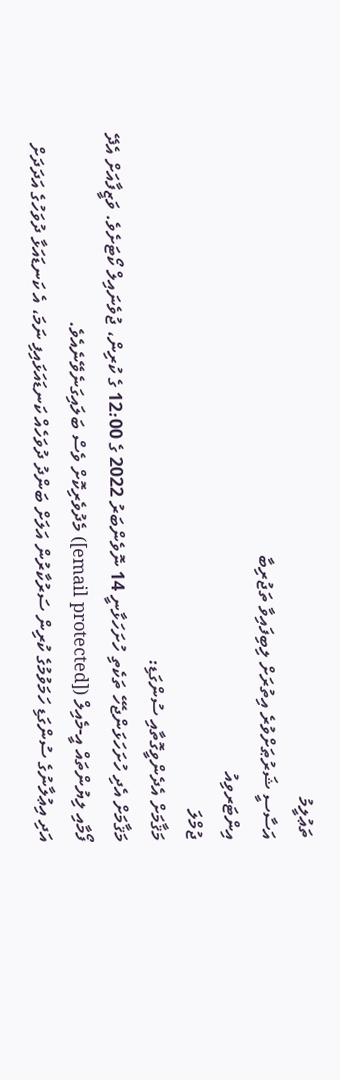ތަޢުލީމު
އަސާސީ ޝަރުޠަށްވުރެ އިތުރަށް ލިބިފައިވާ ތަޖުރިބާ
އިންޓަރވިއު
ޖުމްލަ
މަޤާމަށް އެދެންވީގޮތާއި ސުންގަޑި:
މަޤާމަށް އެދި ހުށަހަޅަންޖެހޭ ތަކެތި ހުށަހަޅާނީ 14 ނޮވެންބަރު 2022 ގެ 12:00 ގެ ކުރިން، ޖުވެނައިލް ކޯޓަށެވެ. ވަޒީފާއަށް އެދޭ ފޯމާއި ލިޔުންތައް އީ-މެއިލް ([email protected]) މެދުވެރިކޮށް ވެސް ބަލައިގަނެވޭނެއެވެ.
އަދި އިޢުލާނުގެ ސުންގަޑި ހަމަވުމުގެ ކުރިން ސަރުކާރުން އަލަށް ބަންދު ދުވަހެއް ކަނޑައަޅައިފި ނަމަ، އެ ކަނޑައަޅާ ދުވަހުގެ އަދަދަށް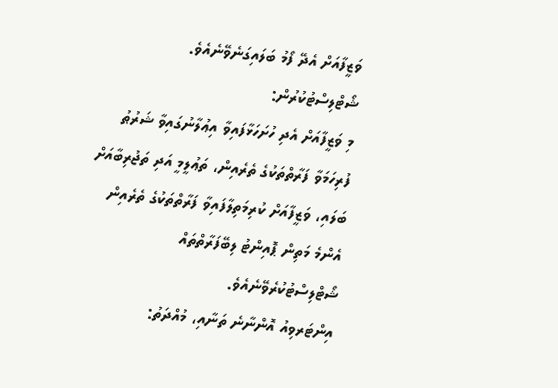ވަޒީފާއަށް އެދޭ ފޯމު ބަލައިގަނެވޭނެއެވެ.
ޝޯޓްލިސްޓުކުރުން:
މި ވަޒީފާއަށް އެދި ހުށަހަޅާފައިވާ އިޢުލާނުގައިވާ ޝަރުޠު ފުރިހަމަވާ ފަރާތްތަކުގެ ތެރެއިން، ތަޢުލީމީ އަދި ތަޖުރިބާއަށް ބަލައި، ވަޒީފާއަށް ކުރިމަތިލާފައިވާ ފަރާތްތަކުގެ ތެރެއިން އެންމެ މަތިން ޕޮއިންޓު ލިބޭފަރާތްތައް ޝޯޓްލިސްޓުކުރެވޭނެއެވެ.
އިންޓަރވިއު އޮންނާނެ ތަނާއި، މުއްދަތު: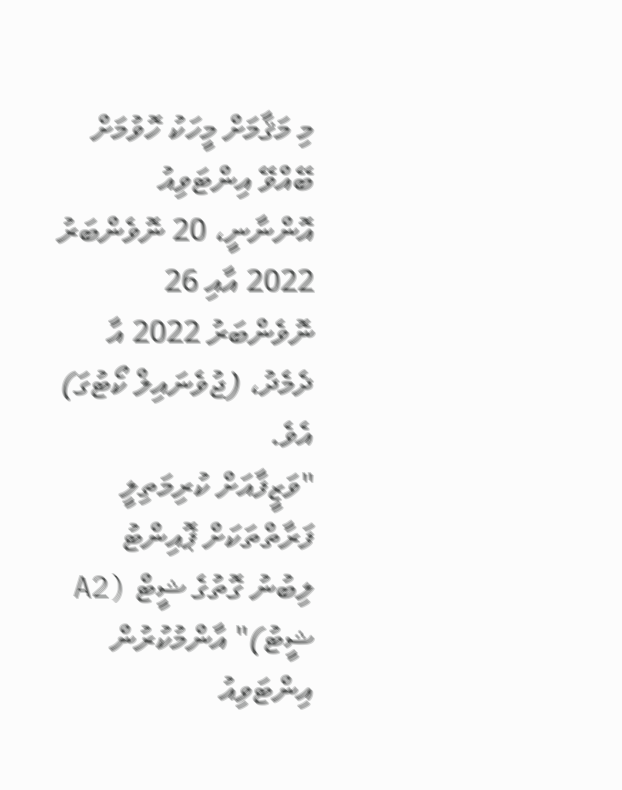މި މަޤާމަށް މީހަކު ހޮވުމަށް ބޭއްވޭ އިންޓަވިއު އޮންނާނީ، 20 ނޮވެންބަރު 2022 އާއި 26 ނޮވެންބަރު 2022 އާ ދެމެދު، (ޖުވެނައިލް ކޯޓުގަ) އެވެ.
"ވަޒީފާއަށް ކުރިމަތިލީ ފަރާތްތަކަށް ޕޮއިންޓު ލިބުނު ގޮތުގެ ޝީޓް (A2 ޝީޓު)" އާންމުކުރުން
އިންޓަވިއު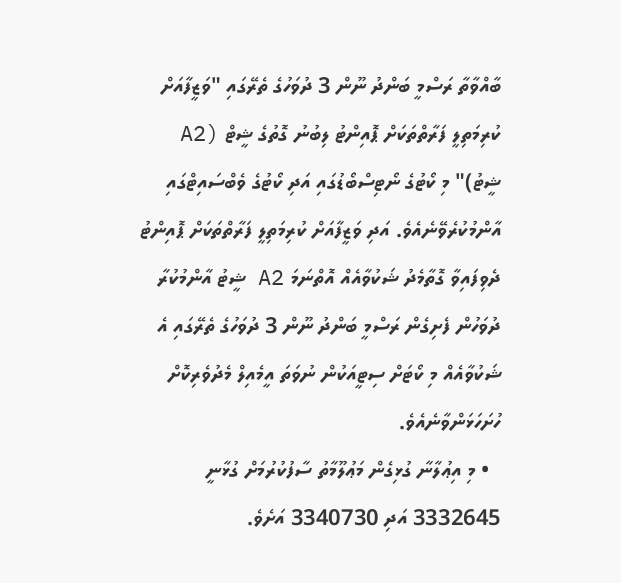ބާއްވާތާ ރަސްމީ ބަންދު ނޫން 3 ދުވަހުގެ ތެރޭގައި "ވަޒީފާއަށް ކުރިމަތިލީ ފަރާތްތަކަށް ޕޮއިންޓު ލިބުނު ގޮތުގެ ޝީޓް (A2 ޝީޓު)" މި ކޯޓުގެ ނޯޓިސްބޯޑުގައި އަދި ކޯޓުގެ ވެބްސައިޓްގައި އާންމުކުރެވޭނެއެވެ. އަދި ވަޒީފާއަށް ކުރިމަތިލީ ފަރާތްތަކަށް ޕޮއިންޓު ދެވިފައިވާ ގޮތާމެދު ޝަކުވާއެއް އޮތްނަމަ A2 ޝީޓު އާންމުކުރާ ދުވަހުން ފެށިގެން ރަސްމީ ބަންދު ނޫން 3 ދުވަހުގެ ތެރޭގައި އެ ޝަކުވާއެއް މި ކޯޓަށް ސިޓީއަކުން ނުވަތަ އީމެއިލް މެދުވެރިކޮށް ހުށަހަޅަންވާނެއެވެ.
  • މި އިޢުލާނާ ގުޅިގެން މަޢުލޫމާތު ސާފުކުރުމަށް ގުޅާނީ 3332645 އަދި 3340730 އަށެވެ.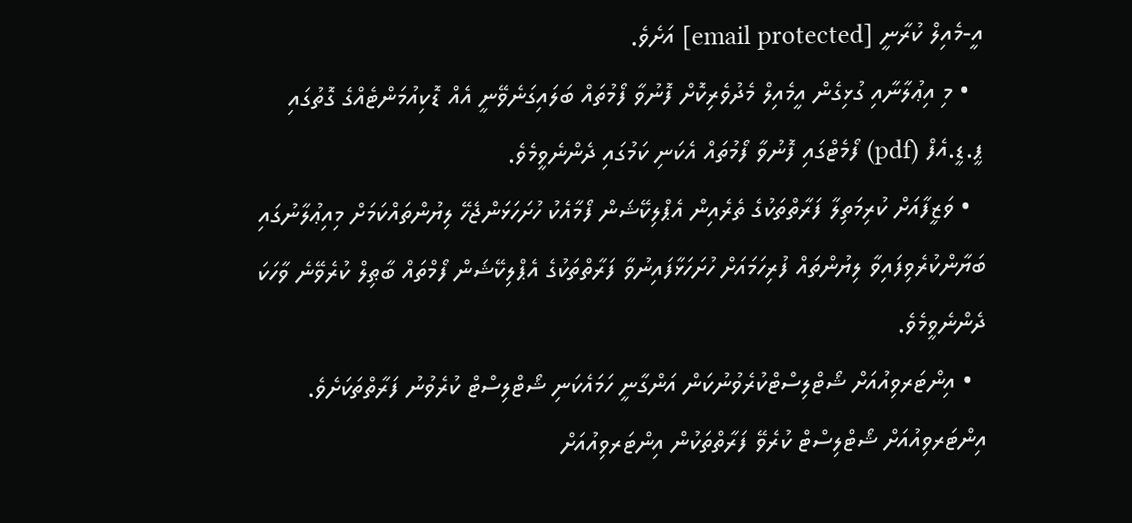އީ-މެއިލް ކުރާނީ [email protected] އަށެވެ.
  • މި އިޢުލާނާއި ގުޅިގެން އީމެއިލް މެދުވެރިކޮށް ފޮނުވާ ފޯމުތައް ބަލައިގަނެވޭނީ އެއް ޑޮކިއުމަންޓެއްގެ ގޮތުގައި ޕީ.ޑީ.އެފް (pdf) ފޯމެޓްގައި ފޮނުވާ ފޯމުތައް އެކަނި ކަމުގައި ދެންނެވީމެވެ.
  • ވަޒީފާއަށް ކުރިމަތިލާ ފަރާތްތަކުގެ ތެރެއިން އެޕްލިކޭޝަން ފޯމާއެކު ހުށަހަޅަންޖެހޭ ލިޔުންތައްކަމަށް މިއިޢުލާނުގައި ބަޔާންކުރެވިފައިވާ ލިޔުންތައް ފުރިހަމައަށް ހުށަހަޅާފައިނުވާ ފަރާތްތަކުގެ އެޕްލިކޭޝަން ފޯމްތައް ބާޠިލް ކުރެވޭނެ ވާހަކަ ދެންނެވީމެވެ.
  • އިންޓަރވިއުއަށް ޝޯޓްލިސްޓްކުރެވުނުކަން އަންގާނީ ހަމައެކަނި ޝޯޓްލިސްޓް ކުރެވުނު ފަރާތްތަކަށެވެ. އިންޓަރވިއުއަށް ޝޯޓްލިސްޓް ކުރެވޭ ފަރާތްތަކުން އިންޓަރވިއުއަށް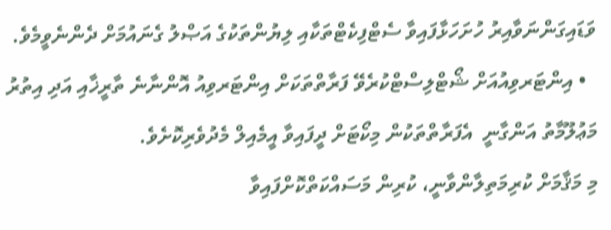ވަޑައިގަންނަވާއިރު ހުށަހަޅާފައިވާ ސެޓްފިކެޓްތަކާއި ލިޔުންތަކުގެ އަޞްލު ގެނައުމަށް ދެންނެވީމެވެ.
  • އިންޓަރވިއުއަށް ޝޯޓްލިސްޓްކުރެވޭ ފަރާތްތަކަށް އިންޓަރވިއު އޮންނާނެ ތާރީޚާއި އަދި އިތުރު މަޢުލޫމާތު އަންގާނީ  އެފަރާތްތަކުން މިކޯޓަށް ދީފައިވާ އީމެއިލް މެދުވެރިކޮށެވެ.
މި މަޤާމަށް ކުރިމަތިލާންވާނީ، ކުރިން މަސައްކަތްކޮށްފައިވާ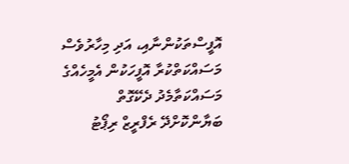އޮފީސްތަކުންނާއި، އަދި މިހާރުވެސް މަސައްކަތްކުރާ އޮފީހަކުން އެމީހެއްގެ މަސައްކަތާމެދު ދެކޭގޮތް ބަޔާންކޮށްދޭ ރެފްރީޒް ރިޕޯޓު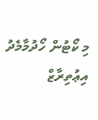މި ކޯޓުން ހޯދުމާމެދު  އިޢުތިރާޒް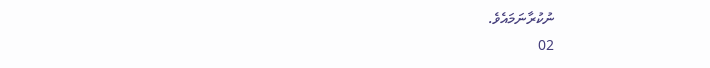ނުކުރާނަމައެވެ.
02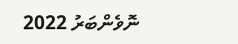ނޮވެންބަރު 2022